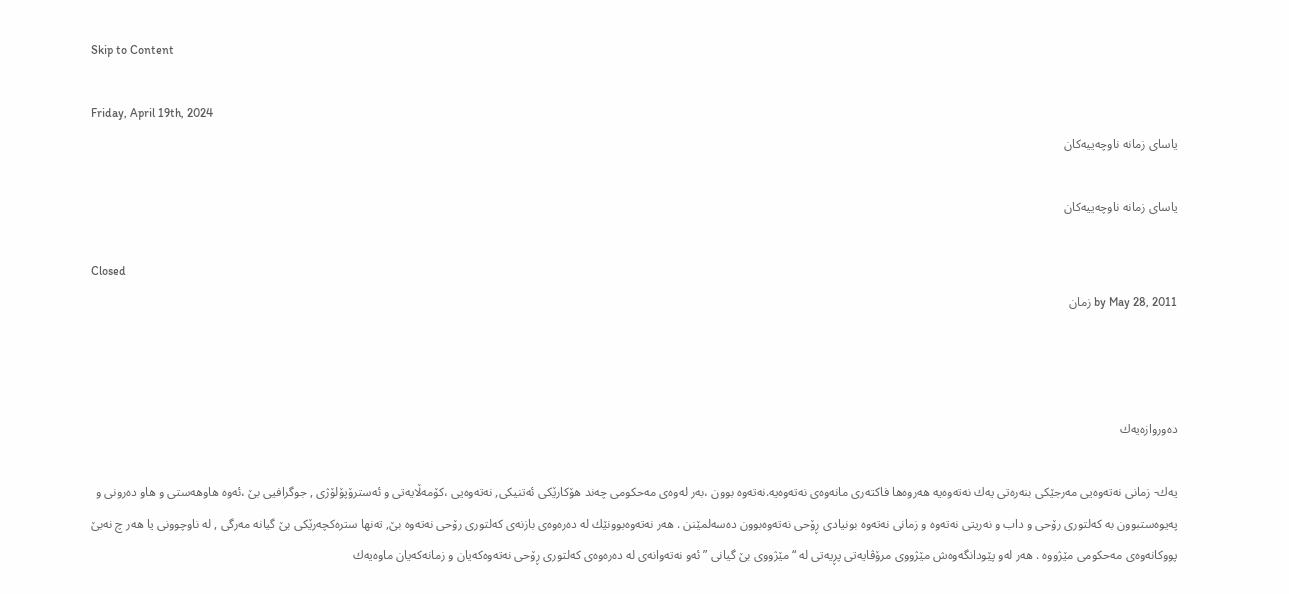Skip to Content

Friday, April 19th, 2024
یاسای زمانه‌ ناوچه‌ییه‌كان

یاسای زمانه‌ ناوچه‌ییه‌كان

Closed
by May 28, 2011 زمان



ده‌وروازه‌یه‌ك

یه‌ك- زمانی نه‌ته‌وه‌یی مه‌رجێكی بنه‌ره‌تی یه‌ك نه‌ته‌وه‌یه‌ هه‌روه‌ها فاكته‌ری مانه‌وه‌ی نه‌ته‌وه‌یه‌.نه‌ته‌وه‌ بوون ،به‌ر له‌وه‌ی مه‌حكومی چه‌ند هۆكارێكی ئه‌تنیكی, نه‌ته‌وه‌یی ،كۆمه‌ڵایه‌تی و ئه‌سترۆپۆلۆژی , جوگرافیی بێ‌ ،ئه‌وه‌ هاوهه‌ستی و هاو ده‌رونی و په‌یوه‌ستبوون به‌ كه‌لتوری رۆحی و داب و نه‌ریتی نه‌ته‌وه‌ و زمانی نه‌ته‌وه‌ بونیادی ڕۆحی نه‌ته‌وه‌بوون ده‌سه‌لمێنن . هه‌ر نه‌ته‌وه‌بوونێك له‌ ده‌ره‌وه‌ی بازنه‌ی كه‌لتوری رۆحی نه‌ته‌وه‌ بێ, ته‌نها ستره‌كچه‌رێكی بێ گیانه‌ مه‌رگی , له‌ ناوچوونی یا هه‌ر چ نه‌بێ پووكانه‌وه‌ی مه‌حكومی مێژووه‌ . هه‌ر له‌و پێودانگه‌وه‌ش مێژووی مرۆڤایه‌تی پڕیه‌تی له‌ “مێژووی بێ گیانی ” ئه‌و نه‌ته‌وانه‌ی له‌ ده‌ره‌وه‌ی كه‌لتوری ڕۆحی نه‌ته‌وه‌كه‌یان و زمانه‌كه‌یان ماوه‌یه‌ك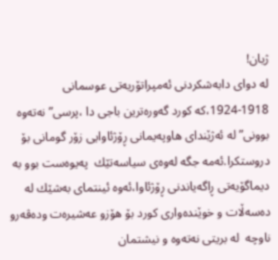ژیان!
له‌ دوای دابه‌شكردنی ئه‌مپراتۆریه‌تی عوسمانی  1918-1924،كه‌ كورد گه‌وره‌ترین باجی دا ،پرسی” نه‌ته‌وه‌ بوونی” له‌ ئه‌ژێندای هاوپه‌یمانی ڕۆژئاوایی زۆر گومانی بۆ دروستكرا.ئه‌مه‌ جگه‌ له‌وه‌ی سیاسه‌تێك  په‌یوه‌ست بوو به‌ دیماگۆیه‌تی ڕاگه‌یاندنی ڕۆژئاوا،ئه‌وه‌ ئینتمای به‌شێك له‌ ده‌سه‌ڵات و خوێنده‌واری كورد بۆ هۆزو عه‌شیره‌ت وده‌ڤه‌رو ناوچه‌  له‌ بریتی نه‌ته‌وه‌ و نیشتمان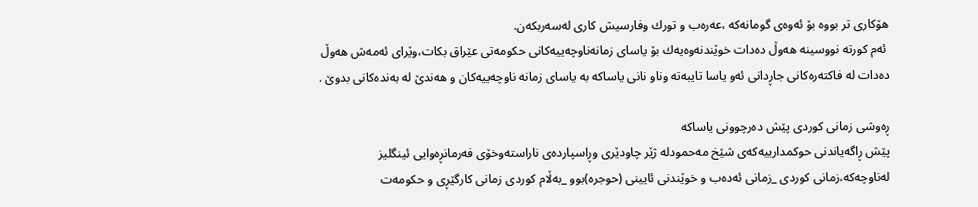هۆكاری تر بووه‌ بۆ ئه‌وه‌ی گومانه‌كه‌ ،عه‌ره‌ب و تورك وفارسیش كاری له‌سه‌ربكه‌ن.
 ئه‌م كورته‌ نووسینه‌ هه‌وڵ ده‌دات خوێندنه‌وه‌یه‌ك بۆ یاسای زمانه‌ناوچه‌ییه‌كانی حكومه‌تی عێراق بكات،وێرای ئه‌مه‌ش هه‌وڵ ده‌دات له‌ فاكته‌ره‌كانی جاڕدانی ئه‌و یاسا تایبه‌ته‌ وناو نانی یاساكه‌ به‌ یاسای زمانه‌ ناوچه‌ییه‌كان و هه‌ندێ‌ له‌ به‌نده‌كانی بدوێ‌ .

ڕه‌وشی زمانی كوردی پێش ده‌رچوونی یاساكه‌
پێش ڕاگه‌یاندنی حوكمدارییه‌كه‌ی شێخ مه‌حمودله‌ ژێر چاودێری وڕاسپارده‌ی ناراسته‌وخۆی فه‌رمانڕه‌وایی ئینگلیز له‌ناوچه‌كه‌،زمانی كوردی _زمانی ئه‌ده‌ب و خوێندنی ئایینی (حوجره‌)بوو _به‌ڵام كوردی زمانی كارگێڕی و حكومه‌ت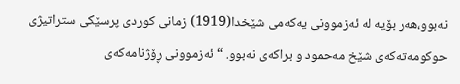نه‌بوو،هه‌ر بۆیه‌ له‌ ئه‌زموونی یه‌كه‌می شێخدا(1919) زمانی كوردی پرسێكی ستراتیژی حوكومه‌ته‌كه‌ی شێخ مه‌حمود و براكه‌ی نه‌بوو. “ئه‌زموونی ڕۆژنامه‌كه‌ی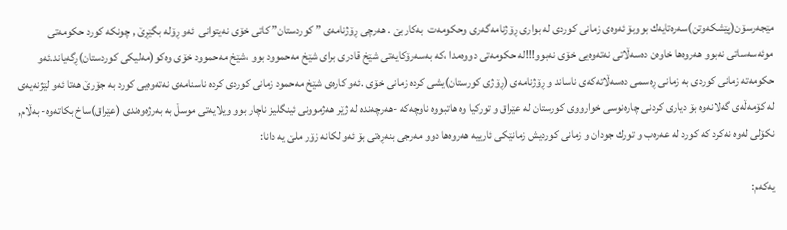مێجه‌رسۆن(پێشكه‌وتن)سه‌ره‌تایه‌ك بووبۆ ئه‌وه‌ی زمانی كوردی له‌ بواری ڕۆژنامه‌گه‌ری وحكومه‌ت  به‌كاربێ‌ . هه‌رچی ڕۆژنامه‌ی ” كوردستان” كاتی خۆی نه‌یتوانی  ئه‌و ڕۆله‌ بگێڕێ , چونكه‌ كورد حكومه‌تی  موئه‌سه‌ساتی نه‌بوو هه‌روه‌ها خاوه‌ن ده‌سه‌ڵاتی نه‌ته‌وه‌یی خۆی نه‌بوو!!!له‌ حكومه‌تی دووه‌مدا ،كه‌ به‌سه‌رۆكایه‌تی شێخ قادری برای شێخ مه‌حموود بوو ،شێخ مه‌حموود خۆی وه‌كو(مه‌لیكی كوردستان)ڕگه‌یاند.ئه‌و حكومه‌ته‌ زمانی كوردی به‌ زمانی ڕه‌سمی ده‌سه‌ڵاته‌كه‌ی ناساند و ڕۆژنامه‌ی (ڕۆژی كورستان)یشی كرده‌ زمانی خۆی .ئه‌و كاره‌ی شێخ مه‌حمود زمانی كوردی كرده‌ ناسنامه‌ی نه‌ته‌وه‌یی كورد به‌ جۆرێ هه‌تا ئه‌و لێژنه‌یه‌ی له‌ كۆمه‌ڵه‌ی گه‌لانه‌وه‌ بۆ دیاری كردنی چاره‌نوسی خوارووی كورستان له‌ عێراق و توركیا وه‌ هاتبووه‌ ناوچه‌كه‌ -هه‌رچه‌نده‌ له‌ ژێر هه‌ژموونی ئینگلیز ناچار بوو ویلایه‌تی موسڵ به‌ به‌رژه‌وه‌ندی (عێراق)ساخ بكاته‌وه‌- به‌ڵام, نكۆلی له‌وه‌ نه‌كرد كه‌ كورد له‌ عه‌ره‌ب و تورك جودان و زمانی كوردیش زمانێكی ئارییه‌ هه‌روه‌ها دوو مه‌رجی بنه‌ڕه‌تی بۆ ئه‌و لكانه‌ زۆر ملێ‌ یه‌ دانا:

یه‌كه‌م: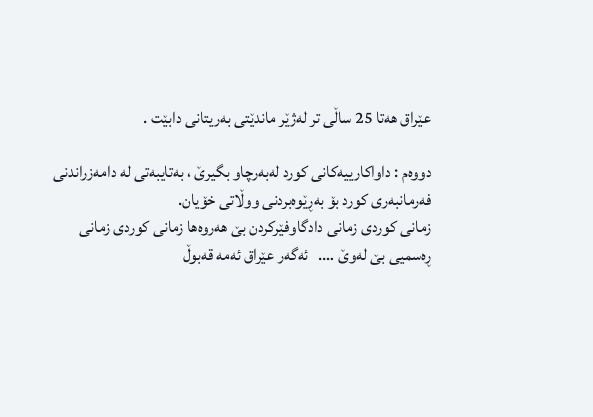عێراق هه‌تا 25 ساڵی تر له‌ژێر ماندێتی به‌ریتانی دابێت .

دووه‌م : داواكارییه‌كانی كورد له‌به‌رچاو بگیرێ‌ ، به‌تایبه‌تی له‌ دامه‌زراندنی فه‌رمانبه‌ری كورد بۆ به‌ڕێوه‌بردنی ووڵاتی خۆیان.
زمانی كوردی زمانی دادگاوفێركردن بێ‌ هه‌روه‌ها زمانی كوردی زمانی ڕه‌سمیی بێ‌ له‌وێ‌ ….   ئه‌گه‌ر عێراق ئه‌مه‌ قه‌بوڵ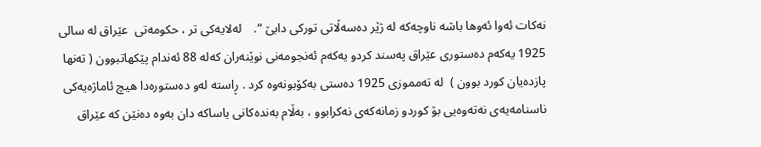نه‌كات ئه‌وا ئه‌وها باشه‌ ناوچه‌كه‌ له‌ ژێر ده‌سه‌ڵاتی توركی دابێ‌ “.    له‌لایه‌كی تر ، حكومه‌تی  عێراق له‌ سالی 1925 یه‌كه‌م ده‌ستوری عێراق په‌سند كردو یه‌كه‌م ئه‌نجومه‌نی نوێنه‌ران كه‌له‌ 88 ئه‌ندام پێكهاتبوون ( ته‌نها پازده‌یان كورد بوون )  له‌ ته‌مموزی 1925 ده‌ستی به‌كۆبونه‌وه‌ كرد . ڕاسته‌ له‌و ده‌ستوره‌دا هیچ ئاماژه‌یه‌كی ناسنامه‌یه‌ی نه‌ته‌وه‌یی بۆ كوردو زمانه‌كه‌ی نه‌كرابوو ، به‌ڵام به‌نده‌كانی یاساكه‌ دان به‌وه‌ ده‌نێن كه‌ عێراق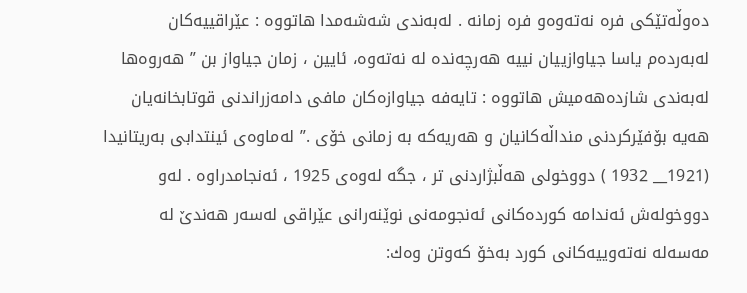ده‌وڵه‌تێكی فره‌ نه‌ته‌وه‌و فره‌ زمانه‌ . له‌به‌ندی شه‌شه‌مدا هاتووه‌ : عێراقییه‌كان له‌به‌رده‌م یاسا جیاوازییان نییه‌ هه‌رچه‌نده‌ له‌ نه‌ته‌وه‌، ئایین ، زمان جیاواز بن ” هه‌روه‌ها له‌به‌ندی شازده‌هه‌میش هاتووه‌ : تایه‌فه‌ جیاوازه‌كان مافی دامه‌زراندنی قوتابخانه‌یان هه‌یه‌ بۆفێركردنی منداڵه‌كانیان و هه‌ریه‌كه‌ به‌ زمانی خۆی .” له‌ماوه‌ی ئینتدابی به‌ریتانیدا (1921__ 1932 ) دووخولی هه‌ڵبژاردنی تر ، جگه‌ له‌وه‌ی 1925 ، ئه‌نجامدراوه‌ . له‌و دووخوله‌ش ئه‌ندامه‌ كورده‌كانی ئه‌نجومه‌نی نوێنه‌رانی عێراقی له‌سه‌ر هه‌ندێ‌ له‌ مه‌سه‌له‌ نه‌ته‌وییه‌كانی كورد به‌خۆ كه‌وتن وه‌ك: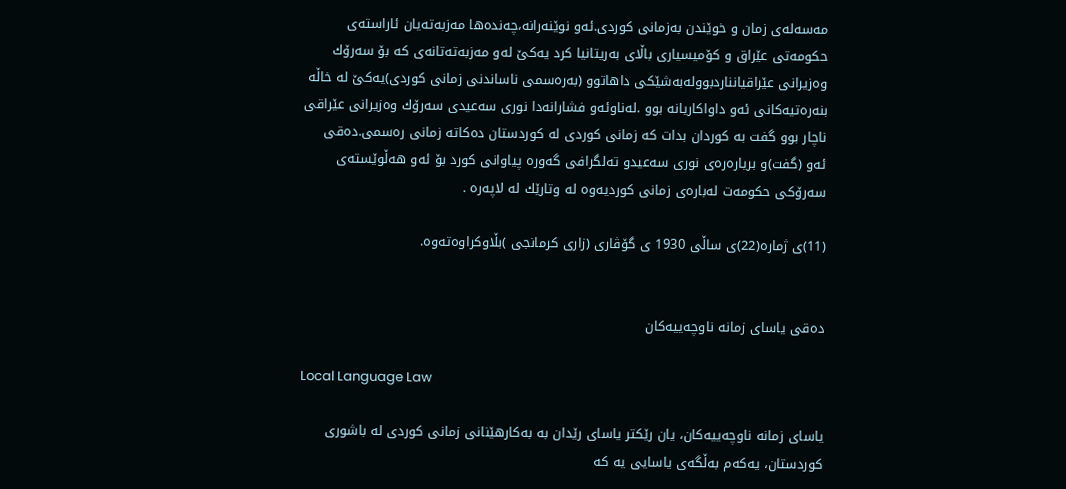مه‌سه‌له‌ی زمان و خوێندن به‌زمانی كوردی.ئه‌و نوێنه‌رانه‌،چه‌نده‌ها مه‌زبه‌ته‌یان ئاراسته‌ی حكومه‌تی عێراق و كۆمیسیاری باڵای به‌ریتانیا كرد یه‌كێ‌ له‌و مه‌زبه‌ته‌تانه‌ی كه‌ بۆ سه‌رۆك وه‌زیرانی عێراقیانناردبووله‌به‌شێكی داهاتوو (به‌ره‌سمی ناساندنی زمانی كوردی)یه‌كێ‌ له‌ خاڵه‌ بنه‌ره‌تیه‌كانی ئه‌و داواكاریانه‌ بوو .له‌ناوئه‌و فشارانه‌دا نوری سه‌عیدی سه‌رۆك وه‌زیرانی عێراقی ناچار بوو گفت به‌ كوردان بدات كه‌ زمانی كوردی له‌ كوردستان ده‌كاته‌ زمانی ره‌سمی.ده‌قی ئه‌و (گفت)و بریاره‌ره‌ی نوری سه‌عیدو ته‌لگرافی گه‌وره‌ پیاوانی كورد بۆ ئه‌و هه‌ڵوێسته‌ی سه‌رۆكی حكومه‌ت له‌باره‌ی زمانی كوردیه‌وه‌ له‌ وتارێك له‌ لاپه‌ره‌ .

(11)ی ژماره‌(22)ی ساڵی 1930 ی گۆڤاری (زاری كرمانجی )بڵاوكراوه‌ته‌وه‌.


ده‌قی یاسای زمانه‌ ناوچه‌ییه‌كان

Local Language Law

یاسای زمانه‌ ناوچه‌ییه‌كان، یان رێكتر یاسای رێدان به‌ به‌كارهێنانی زمانی كوردی له‌ باشوری كوردستان، یه‌كه‌م به‌ڵگه‌ی یاسایی یه‌ كه‌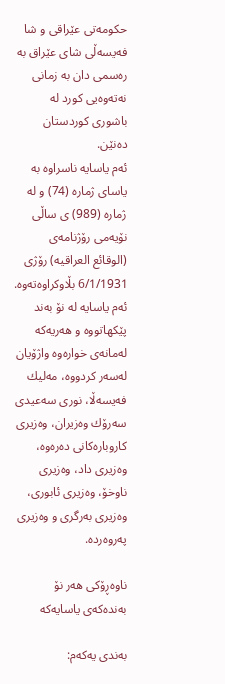حكومه‌تی عێراقی و شا فه‌یسه‌ڵی شای عێراق به‌ ره‌سمی دان به‌ زمانی نه‌ته‌وه‌یی كورد له‌ باشوری كوردستان ده‌نێن.
ئه‌م یاسایه‌ ناسراوه‌ به‌ یاسای ژماره‌ (74) و له‌ ژماره‌ (989) ی ساڵی نۆیه‌می رۆژنامه‌ی (الوقائع العراقیه‌) رۆژی 6/1/1931 بڵاوكراوه‌ته‌وه‌. ئه‌م یاسایه‌ له‌ نۆ به‌ند پێكهاتووه‌ و هه‌ریه‌كه‌ له‌مانه‌ی خواره‌وه‌ واژۆیان له‌سه‌ر كردووه‌، مه‌لیك فه‌یسه‌ڵا، نوری سه‌عیدی سه‌رۆك وه‌زیران، وه‌زیری كاروباره‌كانی ده‌ره‌وه‌، وه‌زیری داد، وه‌زیری ناوخۆ، وه‌زیری ئابوری، وه‌زیری به‌رگری و وه‌زیری په‌روه‌رده‌.

ناوه‌ڕۆكی هه‌ر نۆ به‌نده‌كه‌ی یاسایه‌كه‌

به‌ندی یه‌كه‌م: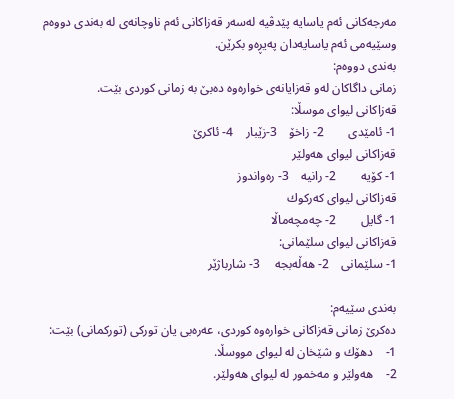مه‌رجه‌كانی ئه‌م یاسایه‌ پێدڤیه‌ له‌سه‌ر قه‌زاكانی ئه‌م ناوچانه‌ی له‌ به‌ندی دووه‌م وسێیه‌می ئه‌م یاسایه‌دان په‌یڕه‌و بكرێن.
به‌ندی دووه‌م:
زمانی داگاكان له‌و قه‌زایانه‌ی خواره‌وه‌ ده‌بێ‌ به‌ زمانی كوردی بێت.
قه‌زاكانی لیوای موسڵا:
1- ئامێدی        2- زاخۆ    3-زێبار    4- ئاكرێ‌
قه‌زاكانی لیوای هه‌ولێر
1- كۆیه‌        2- رانیه‌    3- ره‌واندوز
قه‌زاكانی لیوای كه‌ركوك
1- گایل        2- چه‌مچه‌ماڵا
قه‌زاكانی لیوای سلێمانی:
1- سلێمانی    2- هه‌ڵه‌بجه‌     3- شارباژێر

به‌ندی سێیه‌م:
ده‌كرێ‌ زمانی قه‌زاكانی خواره‌وه‌ كوردی، عه‌ره‌بی یان توركی (توركمانی) بێت:
1-    دهۆك و شێخان له‌ لیوای مووسڵا.
2-    هه‌ولێر و مه‌خمور له‌ لیوای هه‌ولێر.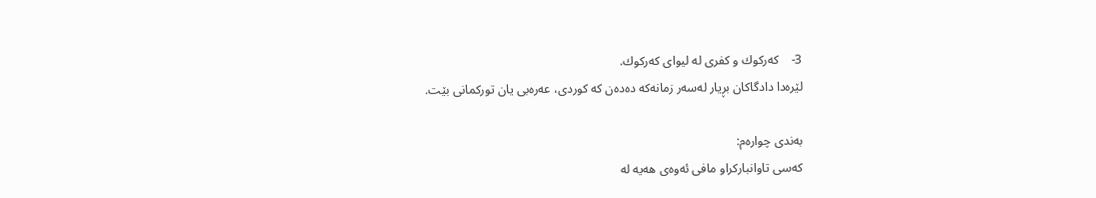3-    كه‌ركوك و كفری له‌ لیوای كه‌ركوك.
لێره‌دا دادگاكان بڕیار له‌سه‌ر زمانه‌كه‌ ده‌ده‌ن كه‌ كوردی، عه‌ره‌بی یان توركمانی بێت.

به‌ندی چواره‌م:
كه‌سی تاوانباركراو مافی ئه‌وه‌ی هه‌یه‌ له‌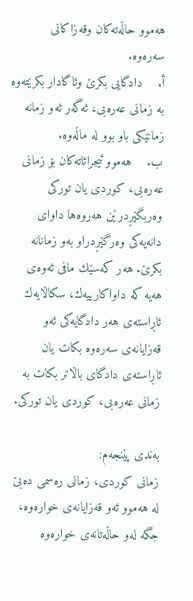هه‌موو حاڵه‌ته‌كان وقه‌زاكانی سه‌ره‌وه‌.
أ‌.    دادگایی بكرێ‌ وئاگادار بكرێته‌وه‌ به‌ زمانی عه‌ره‌بی، ئه‌گه‌ر ئه‌و زمانه‌ زمانێكی باو بوو له‌ ماڵه‌وه‌.
ب‌.    هه‌موو ئیجرائاته‌كان بۆ زمانی عه‌ره‌بی، كوردی یان توركی وه‌ربگێڕدرێن هه‌روه‌ها داوای دانه‌یه‌كی وه‌رگێڕدراو به‌و زمانانه‌ بكرێ‌. هه‌ر كه‌سێك مافی ئه‌وه‌ی هه‌یه‌ كه‌ داواكارییه‌ك، سكاڵایه‌ك ئاڕاسته‌ی هه‌ر دادگایه‌كی ئه‌و قه‌زایانه‌ی سه‌ره‌وه‌ بكات یان ئاڕاسته‌ی دادگای باڵاتر بكات به‌ زمانی عه‌ره‌بی، كوردی یان توركی.

به‌ندی پێنجه‌م:
زمانی كوردی، زمانی ره‌سمی ده‌بێ‌ له‌ هه‌موو ئه‌و قه‌زایانه‌ی خواره‌وه‌، جگه‌ له‌و حاڵه‌تانه‌ی خواره‌وه‌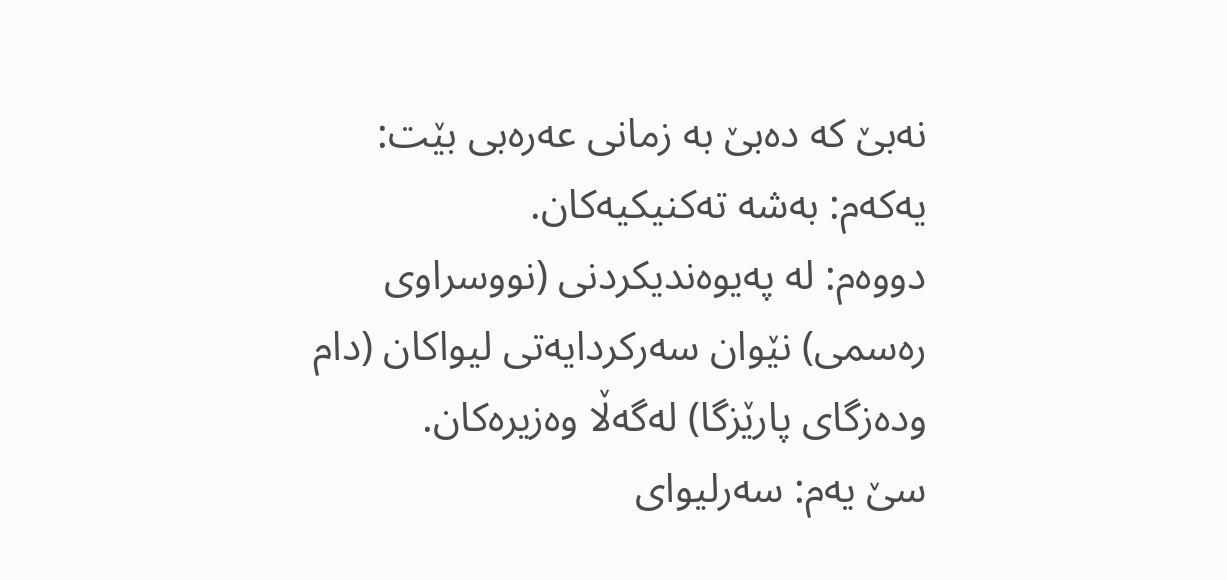نه‌بێ‌ كه‌ ده‌بێ‌ به‌ زمانی عه‌ره‌بی بێت:
یه‌كه‌م: به‌شه‌ ته‌كنیكیه‌كان.
دووه‌م: له‌ په‌یوه‌ندیكردنی (نووسراوی ره‌سمی) نێوان سه‌ركردایه‌تی لیواكان (دام وده‌زگای پارێزگا) له‌گه‌ڵا وه‌زیره‌كان.
سێ‌ یه‌م: سه‌رلیوای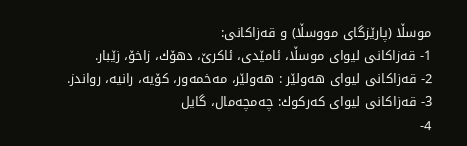موسڵا (پارێزگای مووسڵا) و قه‌زاكانی:
1- قه‌زاكانی لیوای موسڵا، ئامێدی، ئاكرێ‌، دهۆك، زاخۆ، زێبار.
2- قه‌زاكانی لیوای هه‌ولێر : هه‌ولێر، مه‌خمه‌ور، كۆیه‌، رانیه‌، رواندز.
3- قه‌زاكانی لیوای كه‌ركوك: چه‌مچه‌مال، گایل
4-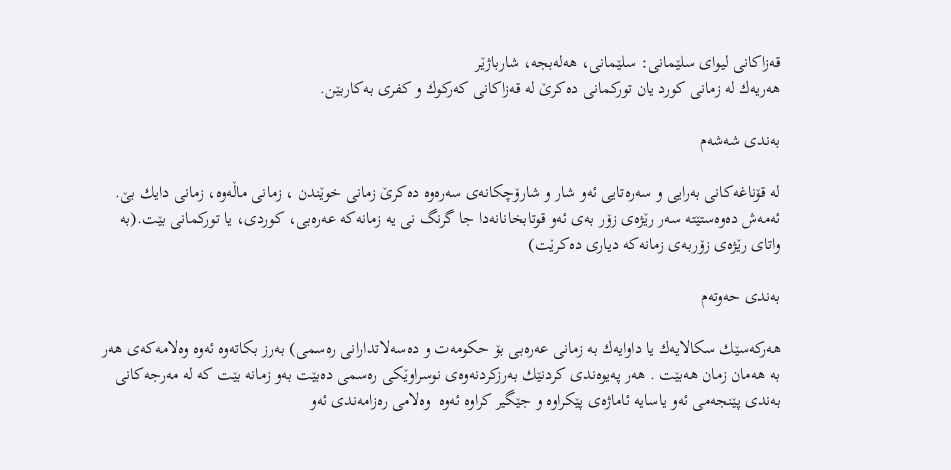قه‌زاكانی لیوای سلێمانی: سلێمانی، هه‌له‌بجه‌، شارباژێر
هه‌ریه‌ك له‌ زمانی كورد یان توركمانی ده‌كرێ‌ له‌ قه‌زاكانی كه‌ركوك و كفری به‌كاربێن.

به‌ندی شه‌شه‌م

له‌ قۆناغه‌كانی به‌رایی و سه‌ره‌تایی ئه‌و شار و شارۆچكانه‌ی سه‌ره‌وه‌ ده‌كرێ‌ زمانی خوێندن ، زمانی ماڵه‌وه‌، زمانی دایك بێ‌. ئه‌مه‌ش ده‌وه‌ستێته‌ سه‌ر رێژه‌ی زۆر به‌ی ئه‌و قوتابخانانه‌دا جا گرنگ نی یه‌ زمانه‌كه‌ عه‌ره‌بی، كوردی، یا توركمانی بێت.(به‌ واتای رێژه‌ی زۆربه‌ی زمانه‌كه‌ دیاری ده‌كرێت)

به‌ندی حه‌وته‌م

هه‌ركه‌سێك سكالایه‌ك یا داوایه‌ك به‌ زمانی عه‌ره‌بی بۆ حكومه‌ت و ده‌سه‌لاتدارانی ره‌سمی) به‌رز بكاته‌وه‌ ئه‌وه‌ وه‌لامه‌كه‌ی هه‌ر به‌ هه‌مان زمان هه‌بێت . هه‌ر په‌یوه‌ندی كردنێك به‌رزكردنه‌وه‌ی نوسراوێكی ره‌سمی ده‌بێت به‌و زمانه‌ بێت كه‌ له‌ مه‌رجه‌كانی به‌ندی پێنجه‌می ئه‌و یاسایه‌ ئاماژه‌ی پێكراوه‌ و جێگیر كراوه‌ ئه‌وه‌  وه‌لامی ره‌زامه‌ندی ئه‌و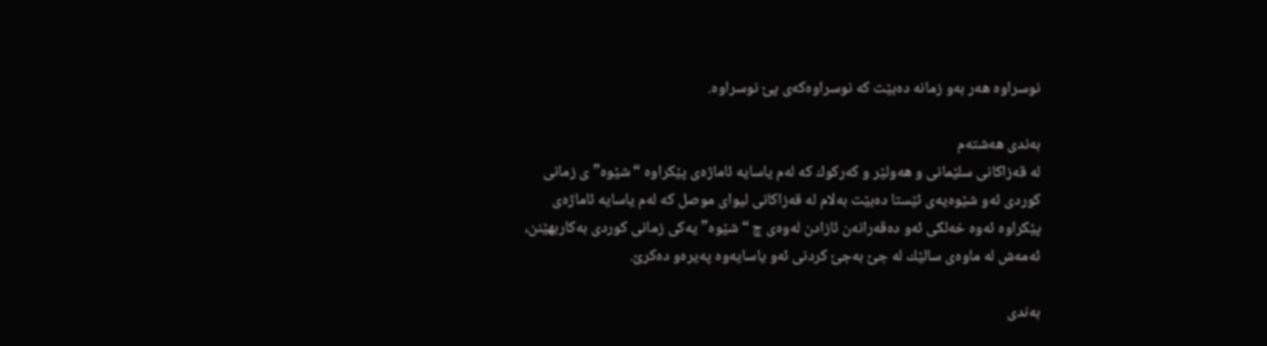نوسراوه‌ هه‌ر به‌و زمانه‌ ده‌بێت كه‌ نوسراوه‌كه‌ی پێ‌ نوسراوه‌.

به‌ندی هه‌شته‌م
له‌ قه‌زاكانی سلێمانی و هه‌ولێر و كه‌ركوك كه‌ له‌م یاسایه‌ ئاماژه‌ی پێكراوه‌ “شێوه‌” ی زمانی كوردی ئه‌و شێوه‌یه‌ی ئێستا ده‌بێت به‌لام له‌ قه‌زاكانی لیوای موصل كه‌ له‌م یاسایه‌ ئاماژه‌ی پێكراوه‌ ئه‌وه‌ خه‌لكی ئه‌و ده‌ڤه‌رانه‌ن ئازادن له‌وه‌ی چ “شێوه‌” یه‌كی زمانی كوردی به‌كاربهێنن، ئه‌مه‌ش له‌ ماوه‌ی سالێك له‌ جێ‌ به‌جێ‌ كردنی ئه‌و یاسایه‌وه‌ په‌یره‌و ده‌كرێ‌.

به‌ندی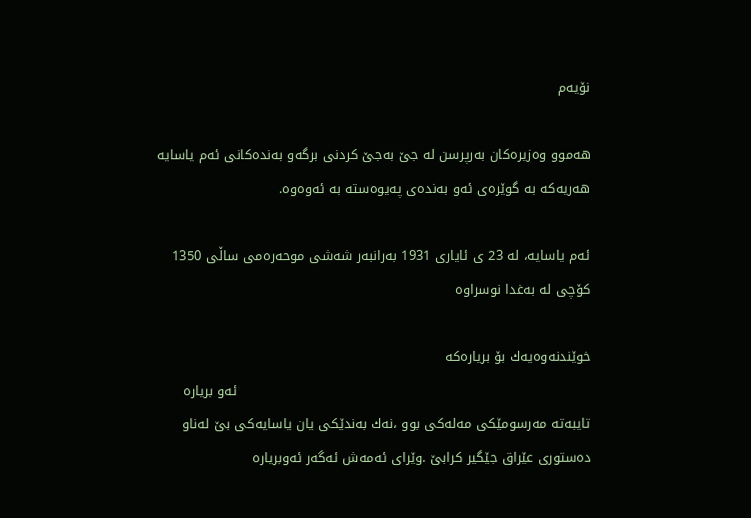نۆیه‌م

هه‌موو وه‌زیره‌كان به‌رپرسن له‌ جێ‌ به‌جێ‌ كردنی برگه‌و به‌نده‌كانی ئه‌م یاسایه‌ هه‌ریه‌كه‌ به‌ گوێره‌ی ئه‌و به‌نده‌ی په‌یوه‌سته‌ به‌ ئه‌وه‌وه‌.

ئه‌م یاسایه‌، له‌ 23 ی ئایاری 1931 به‌رانبه‌ر شه‌شی موحه‌ره‌می ساڵی 1350 كۆچی له‌ به‌غدا نوسراوه‌

خوێندنه‌وه‌یه‌ك بۆ بریاره‌كه‌
                                                                                ئه‌و بریاره‌ تایبه‌ته‌ مه‌رسومێكی مه‌له‌كی بوو ،نه‌ك به‌ندێكی یان یاسایه‌كی بێ له‌ناو ده‌ستوری عێراق جێگیر كرابێ .وێرای ئه‌مه‌ش ئه‌گه‌ر ئه‌وبریاره‌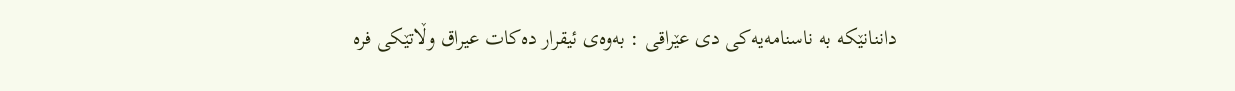داننانێكه‌ به‌ ناسنامه‌یه‌كی دی عێراقی : به‌وه‌ی ئیقرار ده‌كات عیراق وڵاتێكی فره‌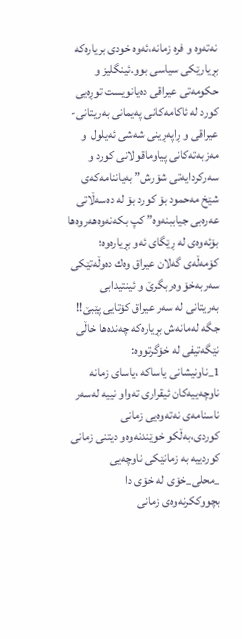نه‌ته‌وه‌ و فره‌ زمانه‌،ئه‌وه‌ خودی بریاره‌كه‌ بڕیارێكی سیاسی بوو.ئینگلیز و حكومه‌تی عیراقی ده‌یانویست توڕه‌یی كورد له‌ ئاكامه‌كانی په‌یمانی به‌ریتانی- عیراقی و ڕاپه‌ڕینی شه‌شی ئه‌یلول  و مه‌زبه‌ته‌كانی پیاوماقولانی كورد و سه‌ركردایه‌تی شۆرش” به‌یاننامه‌كه‌ی شێخ مه‌حمود بۆ كورد بۆ له‌ ده‌سه‌ڵاتی عه‌ره‌بی جیاببنه‌وه‌” كپ بكه‌نه‌وه‌هه‌روه‌ها بۆئه‌وه‌ی له‌ ڕێگای ئه‌و بڕیاره‌وه‌؛ كۆمه‌ڵه‌ی گه‌لان عیراق وه‌ك ده‌وڵه‌تێكی سه‌ربه‌خۆ وه‌ربگرێ و ئینتیدابی به‌ریتانی له‌ سه‌ر عیراق كۆتایی پێبێ!!
جگه‌ له‌مانه‌ش بڕیاره‌كه‌ چه‌نده‌ها خاڵی نێگه‌تیفی له‌ خۆگرتووه‌:                                               1_ناونیشانی یاساكه‌ ،یاسای زمانه‌ ناوچه‌ییه‌كان ئیقراری ته‌واو نییه‌ له‌سه‌ر ناسنامه‌ی نه‌ته‌وه‌یی زمانی كوردی،به‌ڵكو خوێندنه‌وه‌و دیتنی زمانی كوردییه‌ به‌ زمانێكی ناوچه‌یی _محلی_خۆی له‌ خۆی دا بچووككرنه‌وه‌ی زمانی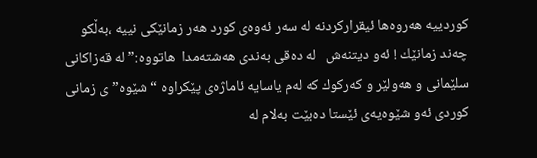كوردییه‌ هه‌روه‌ها ئیقراركردنه‌ له‌ سه‌ر ئه‌وه‌ی كورد هه‌ر زمانێكی نییه‌ ،به‌ڵكو چه‌ند زمانێك ! ئه‌و دیتنه‌ش   له‌ ده‌قی به‌ندی هه‌شته‌مدا  هاتووه‌:” له‌ قه‌زاكانی سلێمانی و هه‌ولێر و كه‌ركوك كه‌ له‌م یاسایه‌ ئاماژه‌ی پێكراوه‌ “شێوه‌” ی زمانی كوردی ئه‌و شێوه‌یه‌ی ئێستا ده‌بێت به‌لام له‌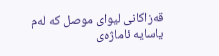قه‌زاكانی لیوای موصل كه‌ له‌م یاسایه‌ ئاماژه‌ی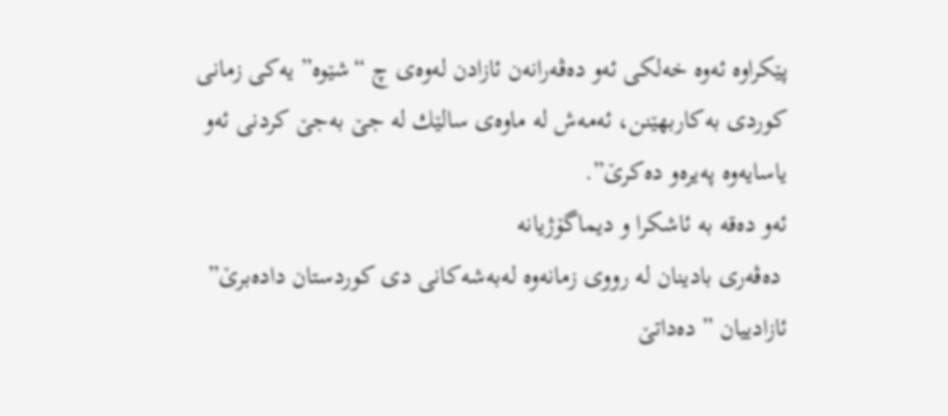پێكراوه‌ ئه‌وه‌ خه‌لكی ئه‌و ده‌ڤه‌رانه‌ن ئازادن له‌وه‌ی چ “شێوه‌” یه‌كی زمانی كوردی به‌كاربهێنن، ئه‌مه‌ش له‌ ماوه‌ی سالێك له‌ جێ‌ به‌جێ‌ كردنی ئه‌و یاسایه‌وه‌ په‌یره‌و ده‌كرێ‌”.
ئه‌و ده‌قه‌ به‌ ئاشكرا و دیماگۆژیانه‌
 ده‌ڤه‌ری بادینان له‌ رووی زمانه‌وه‌ له‌به‌شه‌كانی دی كوردستان داده‌برێ‌” ئازادییان ” ده‌داتێ‌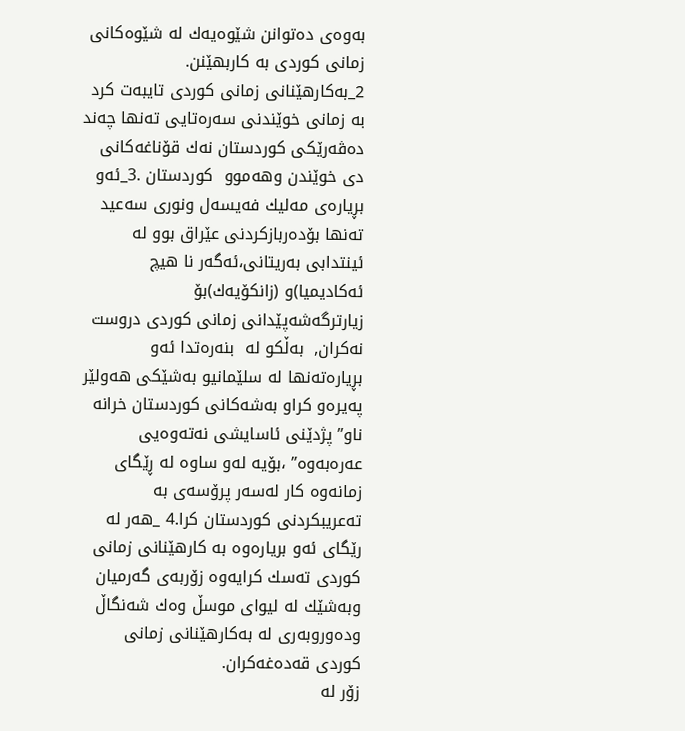به‌وه‌ی ده‌توانن شێوه‌یه‌ك له‌ شێوه‌كانی زمانی كوردی به‌ كاربهێنن.
2_به‌كارهێنانی زمانی كوردی تایبه‌ت كرد به‌ زمانی خوێندنی سه‌ره‌تایی ته‌نها چه‌ند ده‌ڤه‌رێكی كوردستان نه‌ك قۆناغه‌كانی دی خوێندن وهه‌موو  كوردستان .3_ئه‌و بڕیاره‌ی مه‌لیك فه‌یسه‌ل ونوری سه‌عید ته‌نها بۆده‌ربازكردنی عێراق بوو له‌ ئینتدابی به‌ریتانی،ئه‌گه‌ر نا هیچ ئه‌كادیمیا)و (زانكۆیه‌ك)بۆ زیارترگه‌شه‌پێدانی زمانی كوردی دروست نه‌كران,  به‌ڵكو له‌  بنه‌ره‌تدا ئه‌و بڕیاره‌ته‌نها له‌ سلێمانیو به‌شێكی هه‌ولێر په‌یره‌و كراو به‌شه‌كانی كوردستان خرانه‌ ناو” پژدێنی ئاسایشی نه‌ته‌وه‌یی عه‌ره‌به‌وه‌” ،بۆیه‌ له‌و ساوه‌ له‌ ڕێگای زمانه‌وه‌ كار له‌سه‌ر پرۆسه‌ی به‌ ته‌عریبكردنی كوردستان كرا.4 _هه‌ر له‌ رێگای ئه‌و بریاره‌وه‌ به‌ كارهێنانی زمانی كوردی ته‌سك كرایه‌وه‌ زۆربه‌ی گه‌رمیان وبه‌شێك له‌ لیوای موسڵ وه‌ك شه‌نگاڵ وده‌وروبه‌ری له‌ به‌كارهێنانی زمانی كوردی قه‌ده‌غه‌كران.
زۆر له‌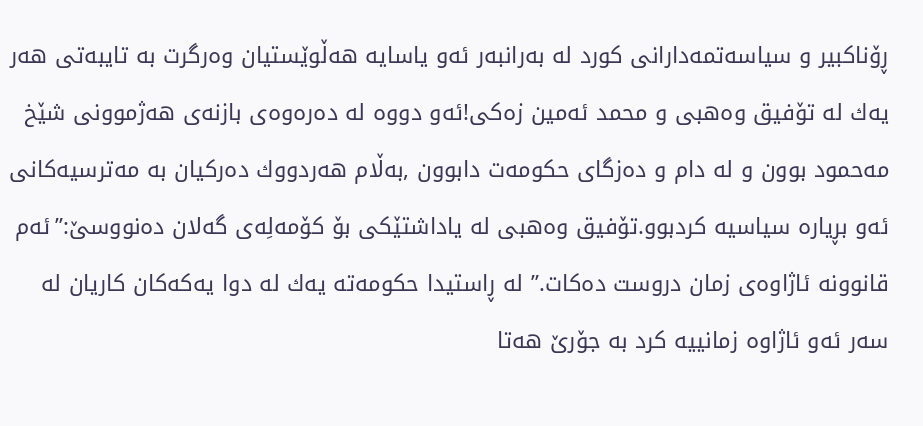ڕۆناكبیر و سیاسه‌تمه‌دارانی كورد له‌ به‌رانبه‌ر ئه‌و یاسایه‌ هه‌ڵوێستیان وه‌رگرت به‌ تایبه‌تی هه‌ر یه‌ك له‌ تۆفیق وه‌هبی و محمد ئه‌مین زه‌كی!ئه‌و دووه‌ له‌ ده‌ره‌وه‌ی بازنه‌ی هه‌ژموونی شێخ مه‌حمود بوون و له‌ دام و ده‌زگای حكومه‌ت دابوون ,به‌ڵام هه‌ردووك ده‌ركیان به‌ مه‌ترسیه‌كانی ئه‌و بڕیاره‌ سیاسیه‌ كردبوو.تۆفیق وه‌هبی له‌ یاداشتێكی بۆ كۆمه‌لِه‌ی گه‌لان ده‌نووسێ:”ئه‌م قانوونه‌ ئاژاوه‌ی زمان دروست ده‌كات.” له‌ ڕاستیدا حكومه‌ته‌ یه‌ك له‌ دوا یه‌كه‌كان كاریان له‌ سه‌ر ئه‌و ئاژاوه‌ زمانییه‌ كرد به‌ جۆرێ هه‌تا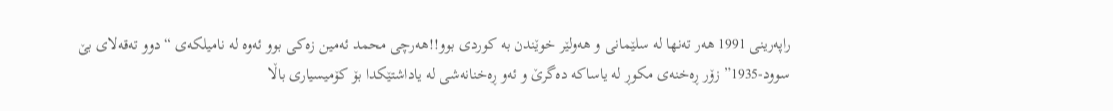راپه‌رینی 1991 هه‌ر ته‌نها له‌ سلێمانی و هه‌ولێر خوێندن به‌ كوردی بوو!!هه‌رچی محمد ئه‌مین زه‌كی بوو ئه‌وه‌ له‌ نامیلكه‌ی “دوو ته‌قه‌لای بێ سوود-1935” زۆر ڕه‌خنه‌ی مكوڕ له‌ یاساكه‌ ده‌گرێ و ئه‌و ڕه‌خنانه‌شی له‌ یاداشتێكدا بۆ كۆمیسیاری باڵا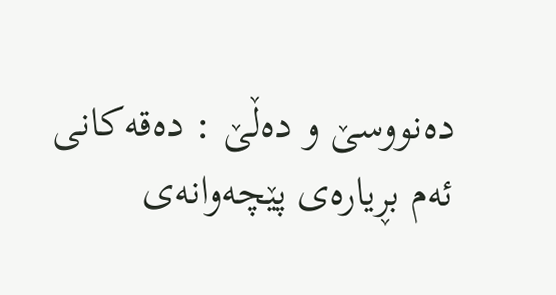ده‌نووسێ و ده‌ڵێ : ده‌قه‌كانی ئه‌م بڕیاره‌ی پێچه‌وانه‌ی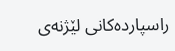راسپارده‌كانی لێژنه‌ی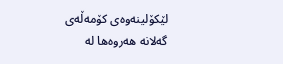لێكۆلینه‌وه‌ی كۆمه‌ڵه‌ی گه‌لانه‌ هه‌روه‌ها له‌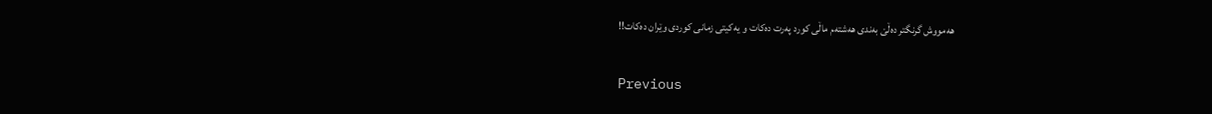هه‌مووش گرنگتر ده‌ڵێ به‌ندی هه‌شته‌م ماڵی كورد په‌رت ده‌كات و یه‌كیتی زمانی كوردی وێران ده‌كات!!

Previous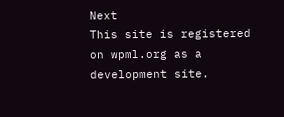Next
This site is registered on wpml.org as a development site.